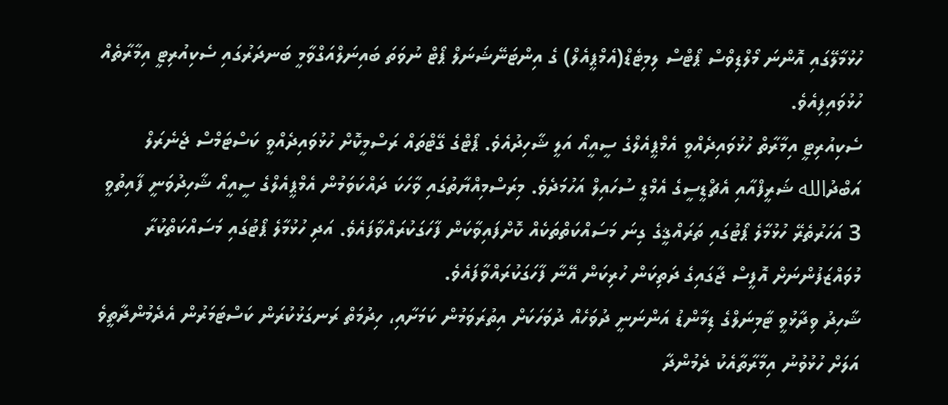ހުޅުމާލޭގައި އޮންނަ މޯލްޑިވްސް ޕޯޓްސް ލިމިޓެޑް(އެމްޕީއެލް) ގެ އިންޓަނޭޝަނަލް ޕޯޓް ނުވަތަ ބައިނަލްއަގްވާމީ ބަނދަރުގައި ސެކިއުރިޓީ އިމާރާތެއް ހުޅުވައިފިއެވެ.
ސެކިއުރިޓީ އިމާރާތް ހުޅުވައިދެއްވީ އެމްޕީއެލްގެ ސީއީއޯ އަލީ ޝާހިދުއެވެ. ޕޯޓްގެ ގޭޓްތައް ރަސްމީކޮށް ހުޅުވައިދެއްވީ ކަސްޓަމްސް ޖެނެރަލް އަބްދުالله ޝަރީފްއާއި އެޗްޑީސީގެ އެމްޑީ ސުހައިލް އަހުމަދެވެ. މިރަސްމިއްޔާތުގައި ވާހަކަ ދައްކަވަމުން އެމްޕީއެލްގެ ސީއީއޯ ޝާހިދުވަނީ ފާއިތުވީ 3 އަހަރުތެރޭ ހުޅުމާލެ ޕޯޓުގައި ތަރައްޤީގެ ގިނަ މަސައްކަތްތަކެއް ކޮށްފައިވާކަން ފާހަގަކުރައްވާފައެވެ. އަދި ހުޅުމާލެ ޕޯޓުގައި މަސައްކަތްކުރާ މުވައްޒަފުންނަށް އޮފީސް ޖާގައިގެ ދަތިކަން ހުރިކަން އޭނާ ފާހަގަކުރައްވާފައެވެ.
ޝާހިދު ވިދާޅުވީ ޓާމިނަލްގެ ޑިމާންޑު އަންނަނީ ދުވަހެއް ދުވަހަކަށް އިތުރަވަމުން ކަމަށާއި، ހިދުމަތް ރަނގަޅުކުރަން ކަސްޓަމަރުން އެދެމުންދާތީވެ އަލަށް ހުޅުވުނު އިމާރާތާއެކު ދެމުންދާ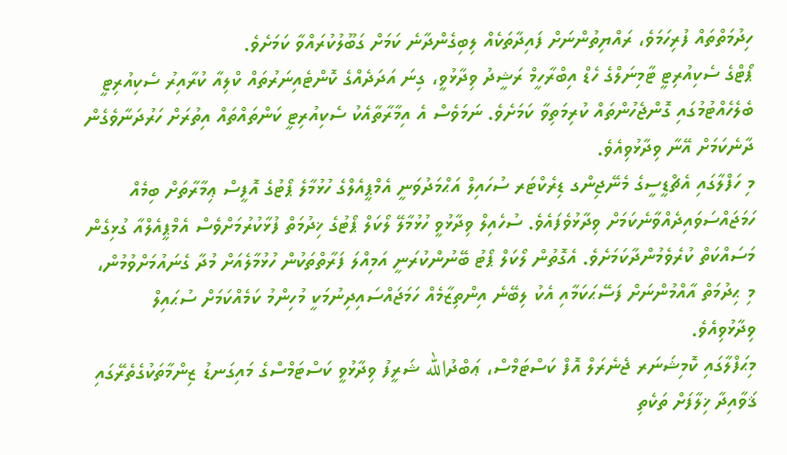ހިދުމަތްތައް ފުރިހަމަވެ، ރައްޔިތުންނަށް ފައިދާތަކެއް ލިބިގެންދާނެ ކަމަށް ގަބޫލުކުރައްވާ ކަމަށެވެ.
ޕޯޓްގެ ސެކިއުރިޓީ ޓާމިނަލްގެ ހެޑް އިބްރާހީމް ރަޝީދު ވިދާޅުވީ، ގިނަ އަދަދެއްގެ ކޮންޓެއިނަރުތައް ކްލިއާ ކުރާއިރު ސެކިއުރިޓީ ބެލެހެއްޓުމުގައި ގޮންޖެހުންތައް ކުރިމަތިވާ ކަމަށެވެ. ނަމަވެސް އެ އިމާރާތާއެކު ސެކިއުރިޓީ ކަންތައްތައް އިތުރަށް ހަރުދަނާވެގެން ދާނެކަމަށް އޭނާ ވިދާޅުވިއެވެ.
މި ހަފްލާގައި އެޗްޑީސީގެ މެނޭޖިންގ ޑިރެކްޓަރ ސުހައިލް އަޙްމަދުވަނީ އެމްޕީއެލްގެ ހުޅުމާލެ ޕޯޓުގެ އޮފީސް ޢިމާރާތަށް ބިމެއް ހަމަޖައްސަވައިދެއްވާނެކަމަށް ވިދާޅުވެފައެވެ. ސުހެއިލް ވިދާޅުވީ ހުޅުމާލޭ ލޯކަލް ޕޯޓުގެ ޚިދުމަތް ފުޅާކުރުމަށްވެސް އެމްޕީއެލްއާ ގުޅިގެން މަސައްކަތް ކުރެވެމުންދާކަމަށެވެ. އެގޮތުން ލޯކަލް ޕޯޓު ބޭނުންކުރަނީ އަމިއްލަ ފަރާތްތަކުން ހުޅުމާލެއަށް މުދާ ގެނައުމަށްވުމުން، މި ޙިދުމަތް އާއްމުންނަށް ފަސޭޙަކަމާއި އެކު ލިބޭނެ އިންތިޒާމެއް ހަމަޖައްސައިދިނުމަކީ މުހިންމު ކަމެއްކަމަށް ސުޙައިލް ވިދާޅުވިއެވެ.
މިޙަފްލާގައި ކޮމިޝަނަރ ޖެނެރަލް އޮފް ކަސްޓަމްސް، ޢަބްދުالله ޝަރީފު ވިދާޅުވީ ކަސްޓަމްސްގެ މައިގަނޑު ޒިންމާތަކުގެތެރޭގައި ޤަވާއިދާ ޚިލާފަށް ތަކެތި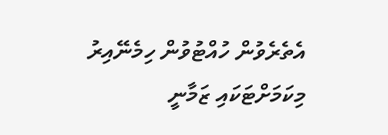އެތެރެވުން ހުއްޓުވުން ހިމެނޭއިރު މިކަމަށްޓަކައި ޒަމާނީ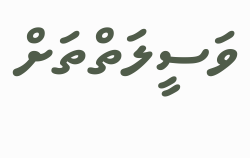ވަސީލަތްތަށް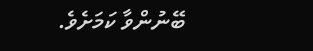ބޭނުންވާ ކަމަށެވެ.